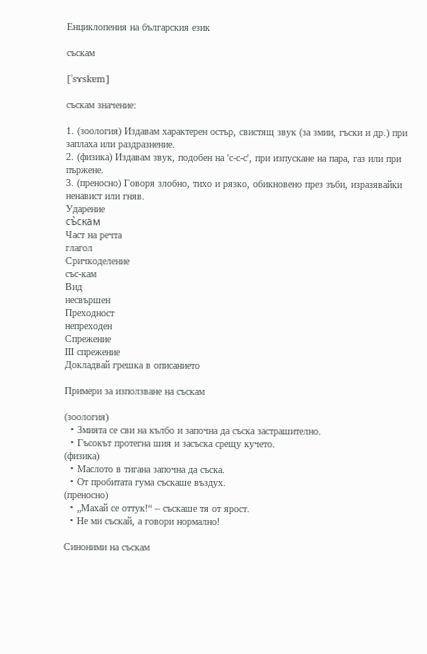Енциклопения на българския език

съскам

[ˈsɤskɐm]

съскам значение:

1. (зоология) Издавам характерен остър, свистящ звук (за змии, гъски и др.) при заплаха или раздразнение.
2. (физика) Издавам звук, подобен на 'с-с-с', при изпускане на пара, газ или при пържене.
3. (преносно) Говоря злобно, тихо и рязко, обикновено през зъби, изразявайки ненавист или гняв.
Ударение
съ̀скам
Част на речта
глагол
Сричкоделение
със-кам
Вид
несвършен
Преходност
непреходен
Спрежение
III спрежение
Докладвай грешка в описанието

Примери за използване на съскам

(зоология)
  • Змията се сви на кълбо и започна да съска застрашително.
  • Гъсокът протегна шия и засъска срещу кучето.
(физика)
  • Маслото в тигана започна да съска.
  • От пробитата гума съскаше въздух.
(преносно)
  • „Махай се оттук!“ – съскаше тя от ярост.
  • Не ми съскай, а говори нормално!

Синоними на съскам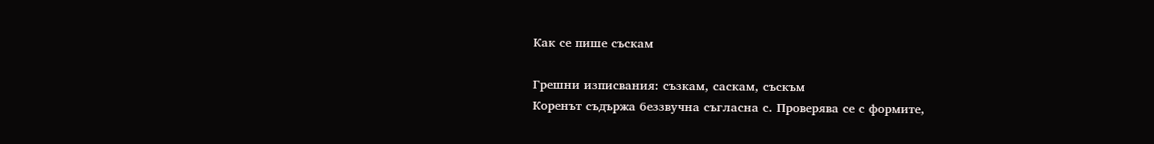Как се пише съскам

Грешни изписвания: съзкам, саскам, съскъм
Коренът съдържа беззвучна съгласна с. Проверява се с формите,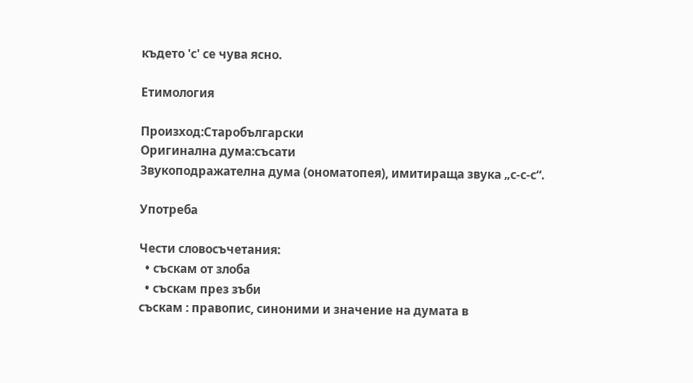където 'с' се чува ясно.

Етимология

Произход:Старобългарски
Оригинална дума:съсати
Звукоподражателна дума (ономатопея), имитираща звука „с-с-с“.

Употреба

Чести словосъчетания:
  • съскам от злоба
  • съскам през зъби
съскам : правопис, синоними и значение на думата в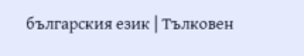българския език | Тълковен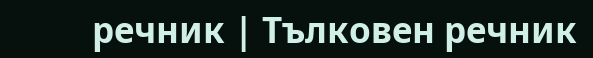речник | Тълковен речник